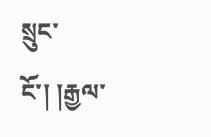སྲུང་ངོ་། །རྒྱལ་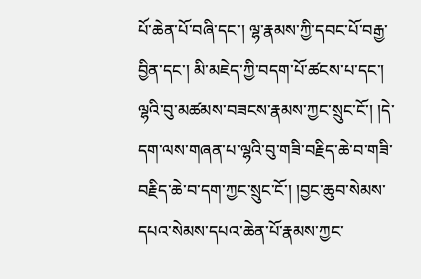པོ་ཆེན་པོ་བཞི་དང་། ལྷ་རྣམས་ཀྱི་དབང་པོ་བརྒྱ་བྱིན་དང་། མི་མཇེད་ཀྱི་བདག་པོ་ཚངས་པ་དང་། ལྷའི་བུ་མཚམས་བཟངས་རྣམས་ཀྱང་སྲུང་ངོ་། །དེ་དག་ལས་གཞན་པ་ལྷའི་བུ་གཟི་བརྗིད་ཆེ་བ་གཟི་བརྗིད་ཆེ་བ་དག་ཀྱང་སྲུང་ངོ་། །བྱང་ཆུབ་སེམས་དཔའ་སེམས་དཔའ་ཆེན་པོ་རྣམས་ཀྱང་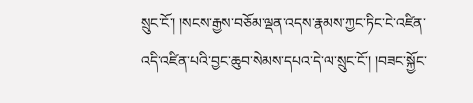སྲུང་ངོ་། །སངས་རྒྱས་བཅོམ་ལྡན་འདས་རྣམས་ཀྱང་ཏིང་ངེ་འཛིན་འདི་འཛིན་པའི་བྱང་ཆུབ་སེམས་དཔའ་དེ་ལ་སྲུང་ངོ་། །བཟང་སྐྱོང་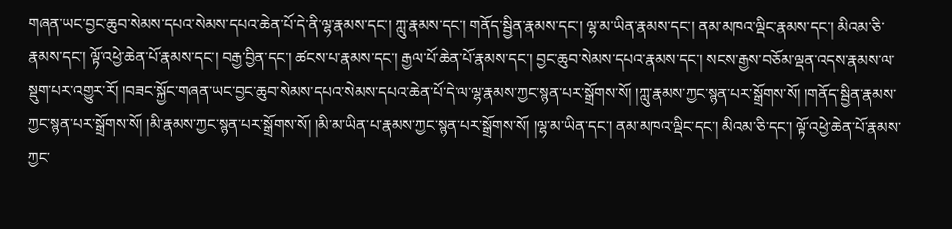གཞན་ཡང་བྱང་ཆུབ་སེམས་དཔའ་སེམས་དཔའ་ཆེན་པོ་དེ་ནི་ལྷ་རྣམས་དང་། ཀླུ་རྣམས་དང་། གནོད་སྦྱིན་རྣམས་དང་། ལྷ་མ་ཡིན་རྣམས་དང་། ནམ་མཁའ་ལྡིང་རྣམས་དང་། མིའམ་ཅི་རྣམས་དང་། ལྟོ་འཕྱེ་ཆེན་པོ་རྣམས་དང་། བརྒྱ་བྱིན་དང་། ཚངས་པ་རྣམས་དང་། རྒྱལ་པོ་ཆེན་པོ་རྣམས་དང་། བྱང་ཆུབ་སེམས་དཔའ་རྣམས་དང་། སངས་རྒྱས་བཅོམ་ལྡན་འདས་རྣམས་ལ་སྡུག་པར་འགྱུར་རོ། །བཟང་སྐྱོང་གཞན་ཡང་བྱང་ཆུབ་སེམས་དཔའ་སེམས་དཔའ་ཆེན་པོ་དེ་ལ་ལྷ་རྣམས་ཀྱང་སྙན་པར་སྒྲོགས་སོ། །ཀླུ་རྣམས་ཀྱང་སྙན་པར་སྒྲོགས་སོ། །གནོད་སྦྱིན་རྣམས་ཀྱང་སྙན་པར་སྒྲོགས་སོ། །མི་རྣམས་ཀྱང་སྙན་པར་སྒྲོགས་སོ། །མི་མ་ཡིན་པ་རྣམས་ཀྱང་སྙན་པར་སྒྲོགས་སོ། །ལྷ་མ་ཡིན་དང་། ནམ་མཁའ་ལྡིང་དང་། མིའམ་ཅི་དང་། ལྟོ་འཕྱེ་ཆེན་པོ་རྣམས་ཀྱང་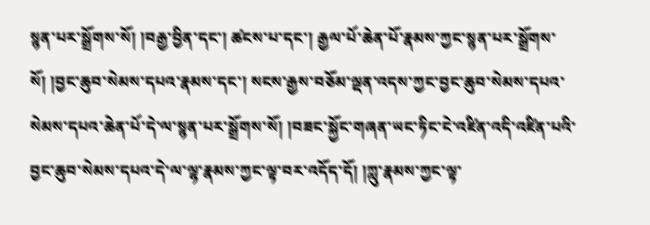སྙན་པར་སྒྲོགས་སོ། །བརྒྱ་བྱིན་དང་། ཚངས་པ་དང་། རྒྱལ་པོ་ཆེན་པོ་རྣམས་ཀྱང་སྙན་པར་སྒྲོགས་སོ། །བྱང་ཆུབ་སེམས་དཔའ་རྣམས་དང་། སངས་རྒྱས་བཅོམ་ལྡན་འདས་ཀྱང་བྱང་ཆུབ་སེམས་དཔའ་སེམས་དཔའ་ཆེན་པོ་དེ་ལ་སྙན་པར་སྒྲོགས་སོ། །བཟང་སྐྱོང་གཞན་ཡང་ཏིང་ངེ་འཛིན་འདི་འཛིན་པའི་བྱང་ཆུབ་སེམས་དཔའ་དེ་ལ་ལྷ་རྣམས་ཀྱང་ལྟ་བར་འདོད་དོ། །ཀླུ་རྣམས་ཀྱང་ལྟ་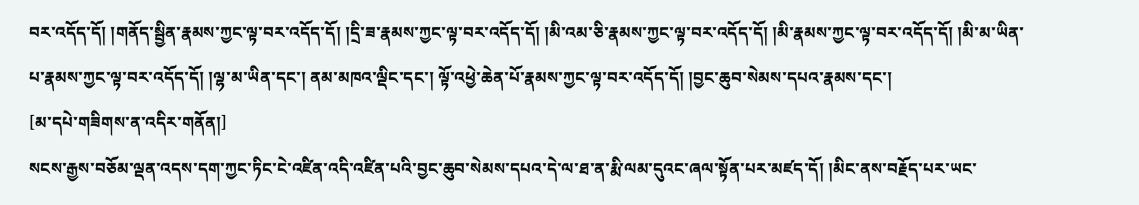བར་འདོད་དོ། །གནོད་སྦྱིན་རྣམས་ཀྱང་ལྟ་བར་འདོད་དོ། །དྲི་ཟ་རྣམས་ཀྱང་ལྟ་བར་འདོད་དོ། །མི་འམ་ཅི་རྣམས་ཀྱང་ལྟ་བར་འདོད་དོ། །མི་རྣམས་ཀྱང་ལྟ་བར་འདོད་དོ། །མི་མ་ཡིན་པ་རྣམས་ཀྱང་ལྟ་བར་འདོད་དོ། །ལྷ་མ་ཡིན་དང་། ནམ་མཁའ་ལྡིང་དང་། ལྟོ་འཕྱེ་ཆེན་པོ་རྣམས་ཀྱང་ལྟ་བར་འདོད་དོ། །བྱང་ཆུབ་སེམས་དཔའ་རྣམས་དང་།
[མ་དཔེ་གཟིགས་ན་འདིར་གནོན།]
སངས་རྒྱས་བཅོམ་ལྡན་འདས་དག་ཀྱང་ཏིང་ངེ་འཛིན་འདི་འཛིན་པའི་བྱང་ཆུབ་སེམས་དཔའ་དེ་ལ་ཐ་ན་རྨི་ལམ་དུའང་ཞལ་སྟོན་པར་མཛད་དོ། །མིང་ནས་བརྗོད་པར་ཡང་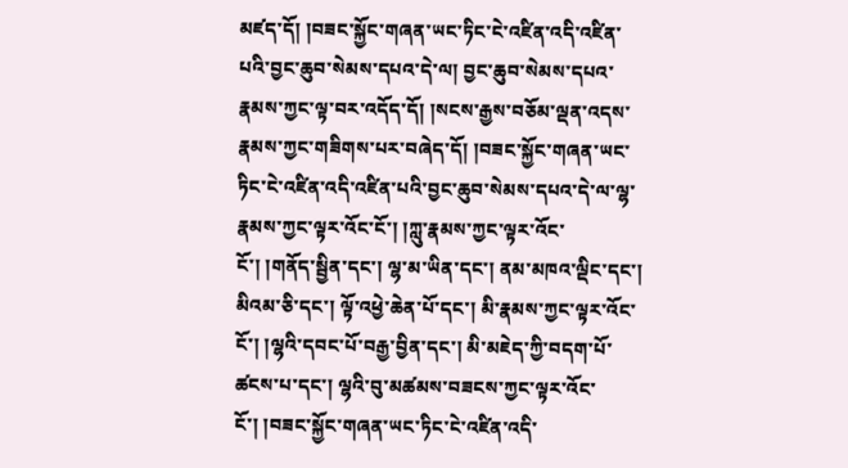མཛད་དོ། །བཟང་སྐྱོང་གཞན་ཡང་ཏིང་ངེ་འཛིན་འདི་འཛིན་པའི་བྱང་ཆུབ་སེམས་དཔའ་དེ་ལ། བྱང་ཆུབ་སེམས་དཔའ་རྣམས་ཀྱང་ལྟ་བར་འདོད་དོ། །སངས་རྒྱས་བཅོམ་ལྡན་འདས་རྣམས་ཀྱང་གཟིགས་པར་བཞེད་དོ། །བཟང་སྐྱོང་གཞན་ཡང་ཏིང་ངེ་འཛིན་འདི་འཛིན་པའི་བྱང་ཆུབ་སེམས་དཔའ་དེ་ལ་ལྷ་རྣམས་ཀྱང་ལྟར་འོང་ངོ་། །ཀླུ་རྣམས་ཀྱང་ལྟར་འོང་ངོ་། །གནོད་སྦྱིན་དང་། ལྷ་མ་ཡིན་དང་། ནམ་མཁའ་ལྡིང་དང་། མིའམ་ཅི་དང་། ལྟོ་འཕྱེ་ཆེན་པོ་དང་། མི་རྣམས་ཀྱང་ལྟར་འོང་ངོ་། །ལྷའི་དབང་པོ་བརྒྱ་བྱིན་དང་། མི་མཇེད་ཀྱི་བདག་པོ་ཚངས་པ་དང་། ལྷའི་བུ་མཚམས་བཟངས་ཀྱང་ལྟར་འོང་ངོ་། །བཟང་སྐྱོང་གཞན་ཡང་ཏིང་ངེ་འཛིན་འདི་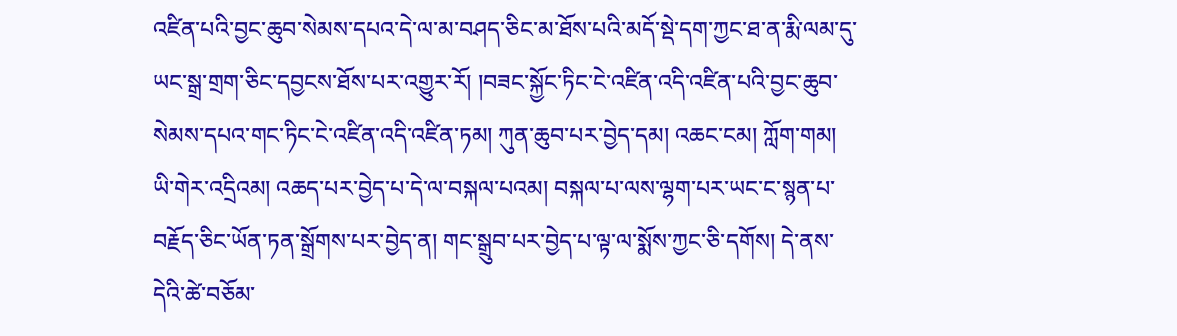འཛིན་པའི་བྱང་ཆུབ་སེམས་དཔའ་དེ་ལ་མ་བཤད་ཅིང་མ་ཐོས་པའི་མདོ་སྡེ་དག་ཀྱང་ཐ་ན་རྨི་ལམ་དུ་ཡང་སྒྲ་གྲག་ཅིང་དབྱངས་ཐོས་པར་འགྱུར་རོ། །བཟང་སྐྱོང་ཏིང་ངེ་འཛིན་འདི་འཛིན་པའི་བྱང་ཆུབ་སེམས་དཔའ་གང་ཏིང་ངེ་འཛིན་འདི་འཛིན་ཏམ། ཀུན་ཆུབ་པར་བྱེད་དམ། འཆང་ངམ། ཀློག་གམ། ཡི་གེར་འདྲིའམ། འཆད་པར་བྱེད་པ་དེ་ལ་བསྐལ་པའམ། བསྐལ་པ་ལས་ལྷག་པར་ཡང་ང་སྙན་པ་བརྗོད་ཅིང་ཡོན་ཏན་སྒྲོགས་པར་བྱེད་ན། གང་སྒྲུབ་པར་བྱེད་པ་ལྟ་ལ་སྨོས་ཀྱང་ཅི་དགོས། དེ་ནས་དེའི་ཚེ་བཅོམ་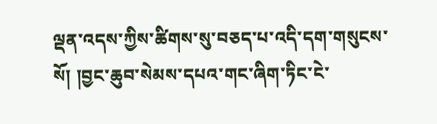ལྡན་འདས་ཀྱིས་ཚིགས་སུ་བཅད་པ་འདི་དག་གསུངས་སོ། །བྱང་ཆུབ་སེམས་དཔའ་གང་ཞིག་ཏིང་ངེ་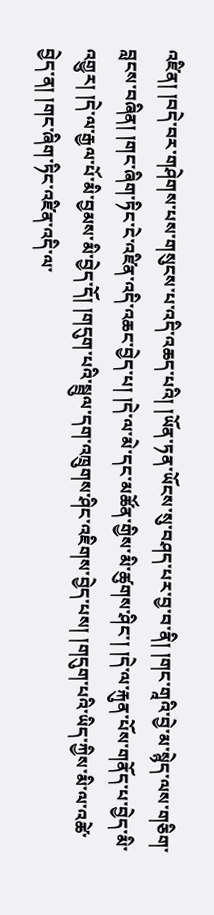འཛིན། །བདེ་བར་གཤེགས་པས་གསུངས་པ་འདི་འཆད་པའི། །ཡོན་ཏན་ཡོངས་སུ་བཤད་པར་བྱ་བ་ནི། །གང་གཱའི་བྱེ་མ་སྙེད་ལས་གཅིག་བླངས་བཞིན། །གང་ཞིག་ཏིང་ངེ་འཛིན་འདི་འཆང་བྱེད་པ། །དེ་ལ་མེ་དང་མཚོན་གྱིས་མི་ཚུགས་ཤིང་། །དེ་ལ་རྐུན་པོས་གནོད་པ་བྱེད་མི་འགྱུར། །དེ་ལ་རྒྱལ་པོ་མི་བྱམས་མི་བྱེད་དོ། །གདུག་པའི་སྦྲུལ་དག་འཁྲུགས་ཤིང་འཇིགས་བྱེད་པས། །གདུག་པའི་ཡིད་ཀྱིས་མི་ལ་འཚེ་བྱེད་ན། །གང་ཞིག་ཏིང་འཛིན་འདི་ལ་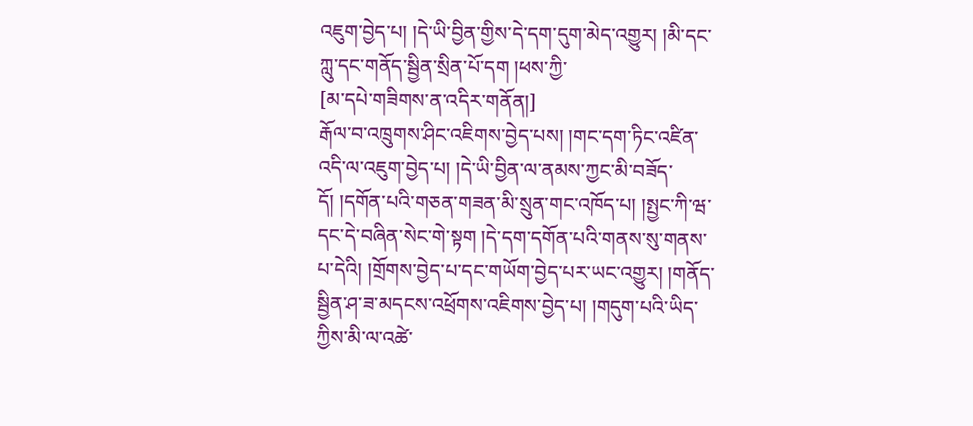འཇུག་བྱེད་པ། །དེ་ཡི་བྱིན་གྱིས་དེ་དག་དུག་མེད་འགྱུར། །མི་དང་ཀླུ་དང་གནོད་སྦྱིན་སྲིན་པོ་དག །ཕས་ཀྱི་
[མ་དཔེ་གཟིགས་ན་འདིར་གནོན།]
རྒོལ་བ་འཁྲུགས་ཤིང་འཇིགས་བྱེད་པས། །གང་དག་ཏིང་འཛིན་འདི་ལ་འཇུག་བྱེད་པ། །དེ་ཡི་བྱིན་ལ་ནམས་ཀྱང་མི་བཟོད་དོ། །དགོན་པའི་གཅན་གཟན་མི་སྲུན་གང་འཁོད་པ། །སྤྱང་ཀི་ཝ་དང་དེ་བཞིན་སེང་གེ་སྟག །དེ་དག་དགོན་པའི་གནས་སུ་གནས་པ་དེའི། །གྲོགས་བྱེད་པ་དང་གཡོག་བྱེད་པར་ཡང་འགྱུར། །གནོད་སྦྱིན་ཤ་ཟ་མདངས་འཕྲོགས་འཇིགས་བྱེད་པ། །གདུག་པའི་ཡིད་ཀྱིས་མི་ལ་འཚེ་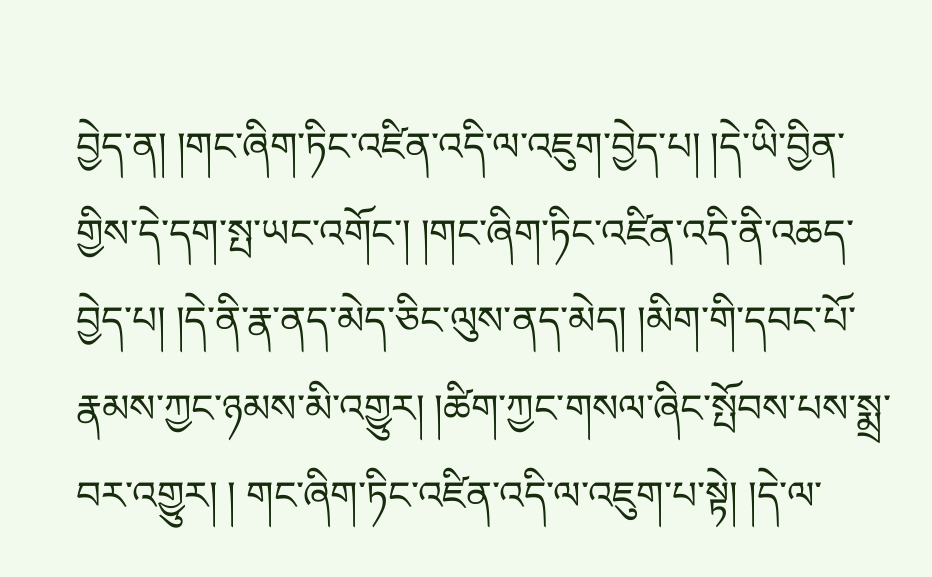བྱེད་ན། །གང་ཞིག་ཏིང་འཛིན་འདི་ལ་འཇུག་བྱེད་པ། །དེ་ཡི་བྱིན་གྱིས་དེ་དག་སྤ་ཡང་འགོང་། །གང་ཞིག་ཏིང་འཛིན་འདི་ནི་འཆད་བྱེད་པ། །དེ་ནི་རྣ་ནད་མེད་ཅིང་ལུས་ནད་མེད། །མིག་གི་དབང་པོ་རྣམས་ཀྱང་ཉམས་མི་འགྱུར། །ཚིག་ཀྱང་གསལ་ཞིང་སྤོབས་པས་སྨྲ་བར་འགྱུར། ། གང་ཞིག་ཏིང་འཛིན་འདི་ལ་འཇུག་པ་སྟེ། །དེ་ལ་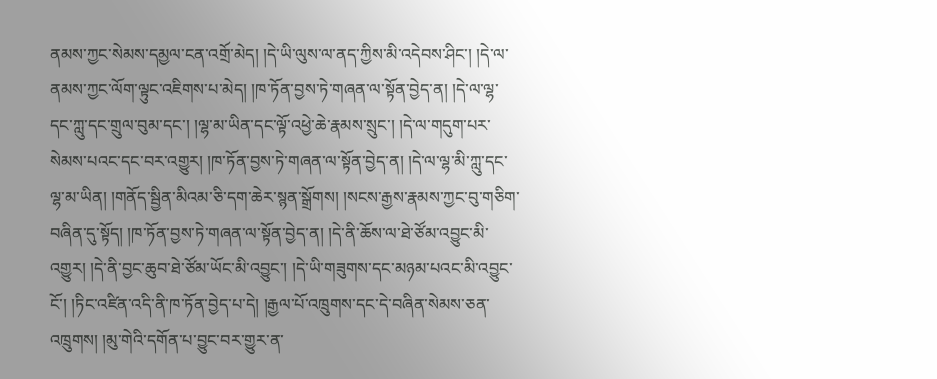ནམས་ཀྱང་སེམས་དམྱལ་ངན་འགྲོ་མེད། །དེ་ཡི་ལུས་ལ་ནད་ཀྱིས་མི་འདེབས་ཤིང་། །དེ་ལ་ནམས་ཀྱང་ལོག་ལྟུང་འཇིགས་པ་མེད། །ཁ་ཏོན་བྱས་ཏེ་གཞན་ལ་སྟོན་བྱེད་ན། །དེ་ལ་ལྷ་དང་ཀླུ་དང་གྲུལ་བུམ་དང་། །ལྷ་མ་ཡིན་དང་ལྟོ་འཕྱེ་ཆེ་རྣམས་སྲུང་། །དེ་ལ་གདུག་པར་སེམས་པའང་དང་བར་འགྱུར། །ཁ་ཏོན་བྱས་ཏེ་གཞན་ལ་སྟོན་བྱེད་ན། །དེ་ལ་ལྷ་མི་ཀླུ་དང་ལྷ་མ་ཡིན། །གནོད་སྦྱིན་མིའམ་ཅི་དག་ཆེར་སྙན་སྒྲོགས། །སངས་རྒྱས་རྣམས་ཀྱང་བུ་གཅིག་བཞིན་དུ་སྟོད། །ཁ་ཏོན་བྱས་ཏེ་གཞན་ལ་སྟོན་བྱེད་ན། །དེ་ནི་ཆོས་ལ་ཐེ་ཙོམ་འབྱུང་མི་འགྱུར། །དེ་ནི་བྱང་ཆུབ་ཐེ་ཙོམ་ཡོང་མི་འབྱུང་། །དེ་ཡི་གཟུགས་དང་མཉམ་པའང་མི་འབྱུང་ངོ་། །ཏིང་འཛིན་འདི་ནི་ཁ་ཏོན་བྱེད་པ་དེ། །རྒྱལ་པོ་འཁྲུགས་དང་དེ་བཞིན་སེམས་ཅན་འཁྲུགས། །མུ་གེའི་དགོན་པ་བྱུང་བར་གྱུར་ན་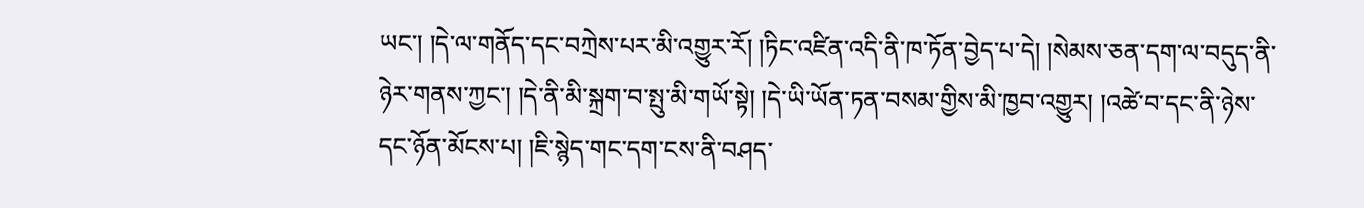ཡང་། །དེ་ལ་གནོད་དང་བཀྲེས་པར་མི་འགྱུར་རོ། །ཏིང་འཛིན་འདི་ནི་ཁ་ཏོན་བྱེད་པ་དེ། །སེམས་ཅན་དག་ལ་བདུད་ནི་ཉེར་གནས་ཀྱང་། །དེ་ནི་མི་སྐྲག་བ་སྤུ་མི་གཡོ་སྟེ། །དེ་ཡི་ཡོན་ཏན་བསམ་གྱིས་མི་ཁྱབ་འགྱུར། །འཚེ་བ་དང་ནི་ཉེས་དང་ཉོན་མོངས་པ། །ཇི་སྙེད་གང་དག་ངས་ནི་བཤད་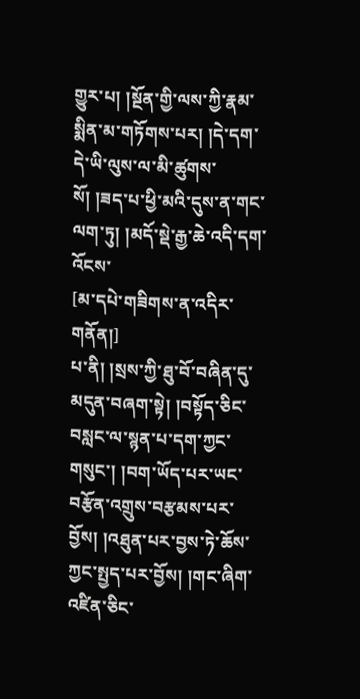གྱུར་པ། །སྔོན་གྱི་ལས་ཀྱི་རྣམ་སྨིན་མ་གཏོགས་པར། །དེ་དག་དེ་ཡི་ལུས་ལ་མི་ཚུགས་སོ། །ཟད་པ་ཕྱི་མའི་དུས་ན་གང་ལག་ཏུ། །མདོ་སྡེ་རྒྱ་ཆེ་འདི་དག་འོངས་
[མ་དཔེ་གཟིགས་ན་འདིར་གནོན།]
པ་ནི། །སྲས་ཀྱི་ཐུ་བོ་བཞིན་དུ་མདུན་བཞག་སྟེ། །བསྟོད་ཅིང་བསླང་ལ་སྙན་པ་དག་ཀྱང་གསུང་། །བག་ཡོད་པར་ཡང་བརྩོན་འགྲུས་བརྩམས་པར་བྱོས། །འཐུན་པར་བྱས་ཏེ་ཆོས་ཀྱང་སྤྱད་པར་བྱོས། །གང་ཞིག་འཛིན་ཅིང་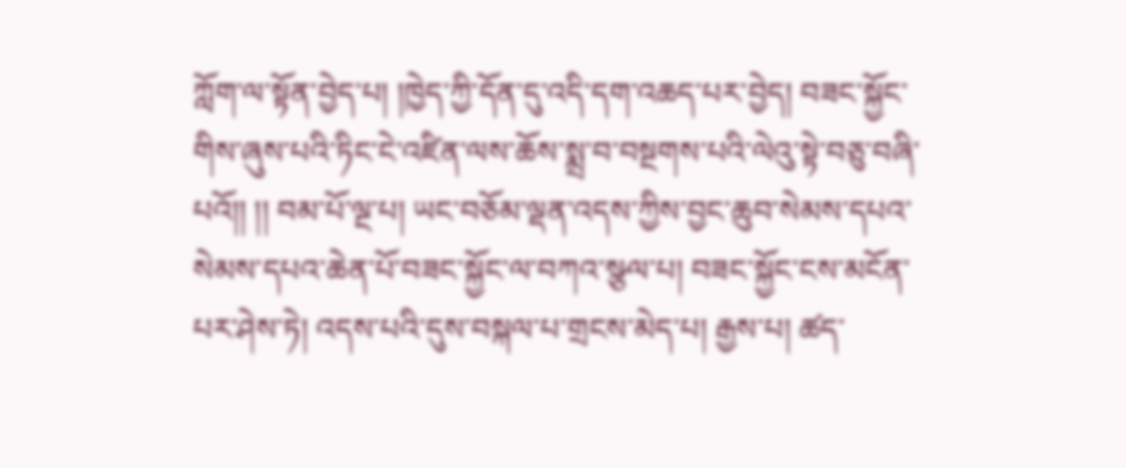ཀློག་ལ་སྟོན་བྱེད་པ། །ཁྱེད་ཀྱི་དོན་དུ་འདི་དག་འཆད་པར་བྱེད། བཟང་སྐྱོང་གིས་ཞུས་པའི་ཏིང་ངེ་འཛིན་ལས་ཆོས་སྨྲ་བ་བསྔགས་པའི་ལེའུ་སྟེ་བཅུ་བཞི་པའོ།། །། བམ་པོ་ལྔ་པ། ཡང་བཅོམ་ལྡན་འདས་ཀྱིས་བྱང་ཆུབ་སེམས་དཔའ་སེམས་དཔའ་ཆེན་པོ་བཟང་སྐྱོང་ལ་བཀའ་སྩལ་པ། བཟང་སྐྱོང་ངས་མངོན་པར་ཤེས་ཏེ། འདས་པའི་དུས་བསྐལ་པ་གྲངས་མེད་པ། རྒྱས་པ། ཚད་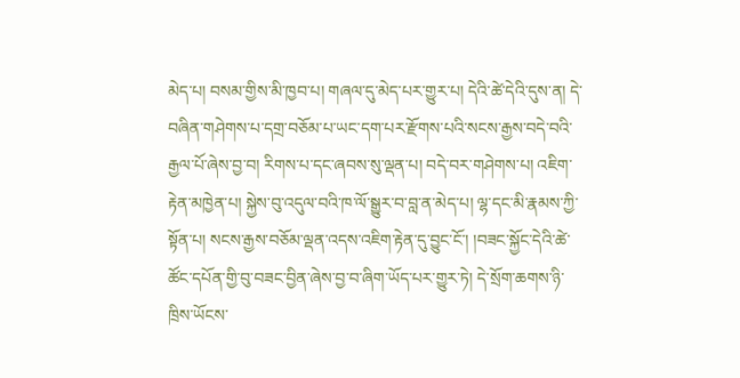མེད་པ། བསམ་གྱིས་མི་ཁྱབ་པ། གཞལ་དུ་མེད་པར་གྱུར་པ། དེའི་ཚེ་དེའི་དུས་ན། དེ་བཞིན་གཤེགས་པ་དགྲ་བཅོམ་པ་ཡང་དག་པར་རྫོགས་པའི་སངས་རྒྱས་བདེ་བའི་རྒྱལ་པོ་ཞེས་བྱ་བ། རིགས་པ་དང་ཞབས་སུ་ལྡན་པ། བདེ་བར་གཤེགས་པ། འཇིག་རྟེན་མཁྱེན་པ། སྐྱེས་བུ་འདུལ་བའི་ཁ་ལོ་སྒྱུར་བ་བླ་ན་མེད་པ། ལྷ་དང་མི་རྣམས་ཀྱི་སྟོན་པ། སངས་རྒྱས་བཅོམ་ལྡན་འདས་འཇིག་རྟེན་དུ་བྱུང་ངོ་། །བཟང་སྐྱོང་དེའི་ཚེ་ཚོང་དཔོན་གྱི་བུ་བཟང་བྱིན་ཞེས་བྱ་བ་ཞིག་ཡོད་པར་གྱུར་ཏེ། དེ་སྲོག་ཆགས་ཉི་ཁྲིས་ཡོངས་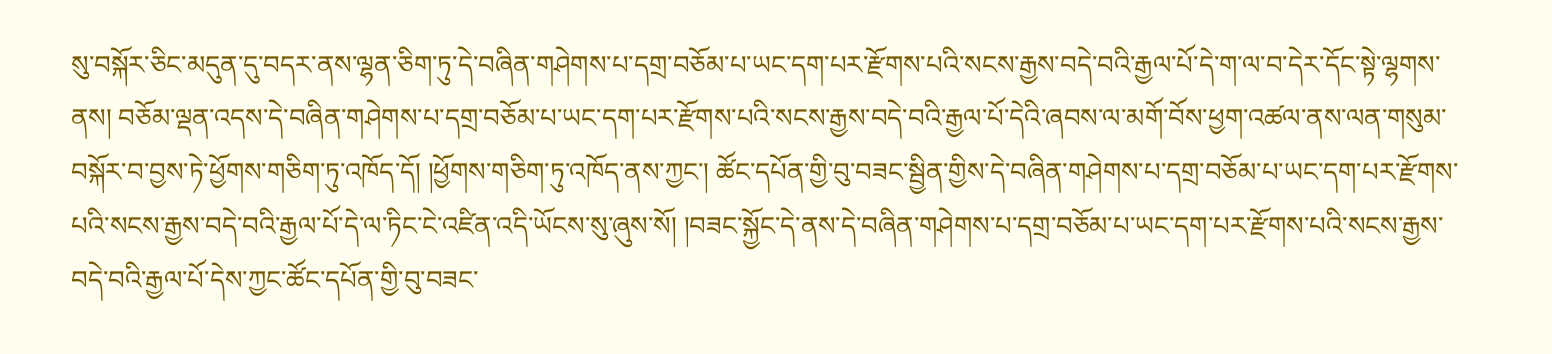སུ་བསྐོར་ཅིང་མདུན་དུ་བདར་ནས་ལྷན་ཅིག་ཏུ་དེ་བཞིན་གཤེགས་པ་དགྲ་བཅོམ་པ་ཡང་དག་པར་རྫོགས་པའི་སངས་རྒྱས་བདེ་བའི་རྒྱལ་པོ་དེ་ག་ལ་བ་དེར་དོང་སྟེ་ལྷགས་ནས། བཅོམ་ལྡན་འདས་དེ་བཞིན་གཤེགས་པ་དགྲ་བཅོམ་པ་ཡང་དག་པར་རྫོགས་པའི་སངས་རྒྱས་བདེ་བའི་རྒྱལ་པོ་དེའི་ཞབས་ལ་མགོ་བོས་ཕྱག་འཚལ་ནས་ལན་གསུམ་བསྐོར་བ་བྱས་ཏེ་ཕྱོགས་གཅིག་ཏུ་འཁོད་དོ། །ཕྱོགས་གཅིག་ཏུ་འཁོད་ནས་ཀྱང་། ཚོང་དཔོན་གྱི་བུ་བཟང་སྦྱིན་གྱིས་དེ་བཞིན་གཤེགས་པ་དགྲ་བཅོམ་པ་ཡང་དག་པར་རྫོགས་པའི་སངས་རྒྱས་བདེ་བའི་རྒྱལ་པོ་དེ་ལ་ཏིང་ངེ་འཛིན་འདི་ཡོངས་སུ་ཞུས་སོ། །བཟང་སྐྱོང་དེ་ནས་དེ་བཞིན་གཤེགས་པ་དགྲ་བཅོམ་པ་ཡང་དག་པར་རྫོགས་པའི་སངས་རྒྱས་བདེ་བའི་རྒྱལ་པོ་དེས་ཀྱང་ཚོང་དཔོན་གྱི་བུ་བཟང་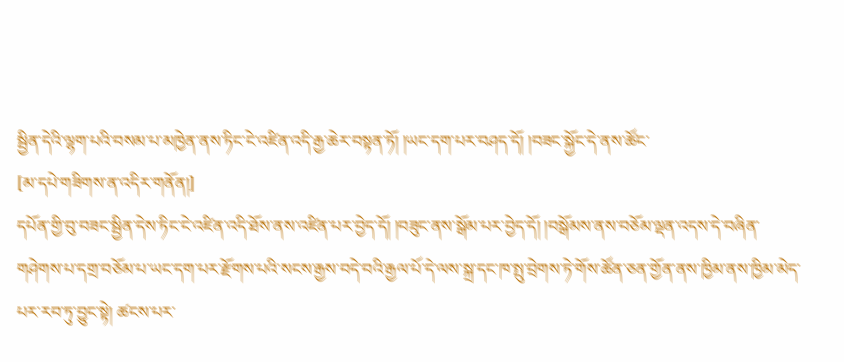སྦྱིན་དེའི་ལྷག་པའི་བསམ་པ་མཁྱེན་ནས་ཏིང་ངེ་འཛིན་འདི་རྒྱ་ཆེར་བསྟན་ཏོ། །ཡང་དག་པར་བཤད་དོ། །བཟང་སྐྱོང་དེ་ནས་ཚོང་
[མ་དཔེ་གཟིགས་ན་འདིར་གནོན།]
དཔོན་གྱི་བུ་བཟང་སྦྱིན་དེས་ཏིང་ངེ་འཛིན་འདི་ཐོས་ནས་འཛིན་པར་བྱེད་དོ། །བཟུང་ནས་སྒོམ་པར་བྱེད་དོ། །བསྒོམས་ནས་བཅོམ་ལྡན་འདས་དེ་བཞིན་གཤེགས་པ་དགྲ་བཅོམ་པ་ཡང་དག་པར་རྫོགས་པའི་སངས་རྒྱས་བདེ་བའི་རྒྱལ་པོ་དེ་ལས་སྐྲ་དང་ཁ་སྤུ་བྲེགས་ཏེ་གོས་ཚོན་ཅན་གྱོན་ནས་ཁྱིམ་ནས་ཁྱིམ་མེད་པར་རབ་ཏུ་བྱུང་སྟེ། ཚངས་པར་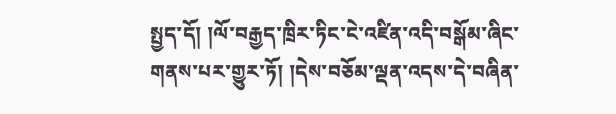སྤྱད་དོ། །ལོ་བརྒྱད་ཁྲིར་ཏིང་ངེ་འཛིན་འདི་བསྒོམ་ཞིང་གནས་པར་གྱུར་ཏོ། །དེས་བཅོམ་ལྡན་འདས་དེ་བཞིན་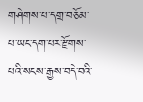གཤེགས་པ་དགྲ་བཅོམ་པ་ཡང་དག་པར་རྫོགས་པའི་སངས་རྒྱས་བདེ་བའི་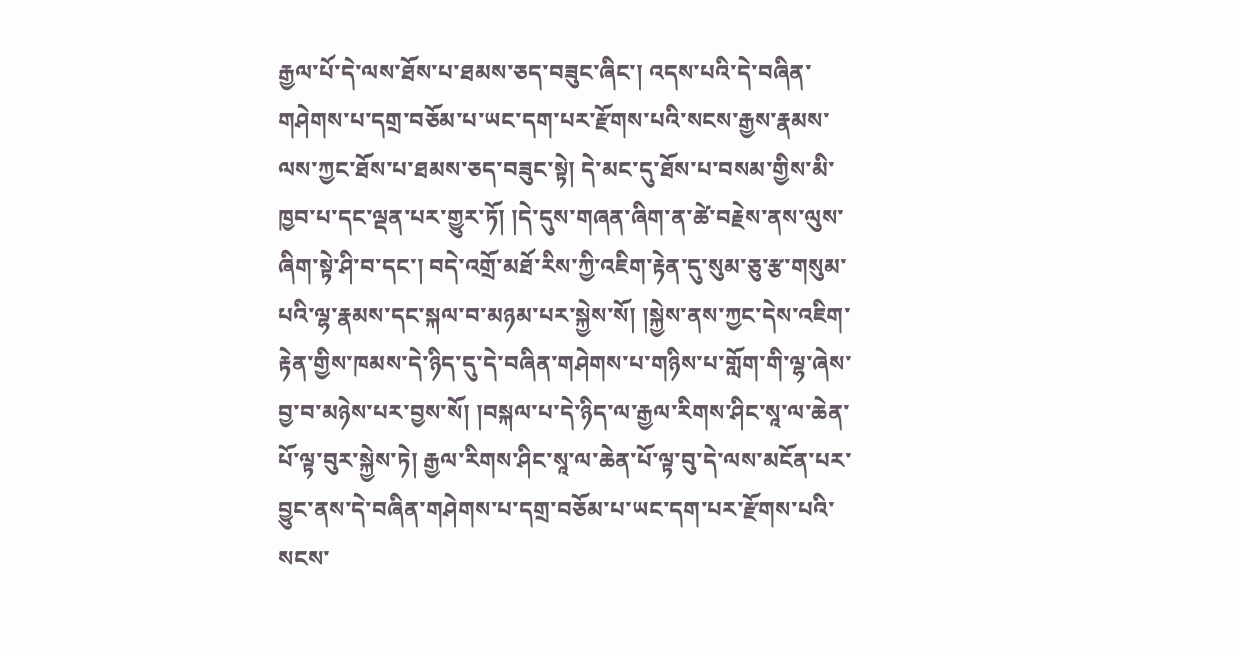རྒྱལ་པོ་དེ་ལས་ཐོས་པ་ཐམས་ཅད་བཟུང་ཞིང་། འདས་པའི་དེ་བཞིན་གཤེགས་པ་དགྲ་བཅོམ་པ་ཡང་དག་པར་རྫོགས་པའི་སངས་རྒྱས་རྣམས་ལས་ཀྱང་ཐོས་པ་ཐམས་ཅད་བཟུང་སྟེ། དེ་མང་དུ་ཐོས་པ་བསམ་གྱིས་མི་ཁྱབ་པ་དང་ལྡན་པར་གྱུར་ཏོ། །དེ་དུས་གཞན་ཞིག་ན་ཚེ་བརྗེས་ནས་ལུས་ཞིག་སྟེ་ཤི་བ་དང་། བདེ་འགྲོ་མཐོ་རིས་ཀྱི་འཇིག་རྟེན་དུ་སུམ་ཅུ་རྩ་གསུམ་པའི་ལྷ་རྣམས་དང་སྐལ་བ་མཉམ་པར་སྐྱེས་སོ། །སྐྱེས་ནས་ཀྱང་དེས་འཇིག་རྟེན་གྱིས་ཁམས་དེ་ཉིད་དུ་དེ་བཞིན་གཤེགས་པ་གཉིས་པ་གློག་གི་ལྷ་ཞེས་བྱ་བ་མཉེས་པར་བྱས་སོ། །བསྐལ་པ་དེ་ཉིད་ལ་རྒྱལ་རིགས་ཤིང་སཱ་ལ་ཆེན་པོ་ལྟ་བུར་སྐྱེས་ཏེ། རྒྱལ་རིགས་ཤིང་སཱ་ལ་ཆེན་པོ་ལྟ་བུ་དེ་ལས་མངོན་པར་བྱུང་ནས་དེ་བཞིན་གཤེགས་པ་དགྲ་བཅོམ་པ་ཡང་དག་པར་རྫོགས་པའི་སངས་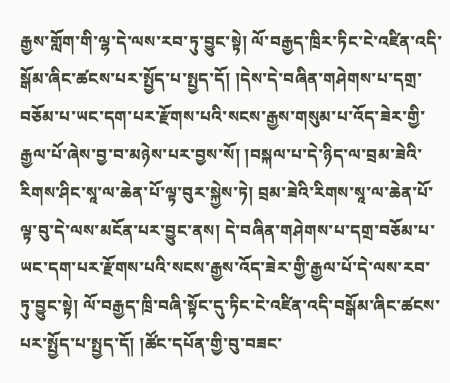རྒྱས་གློག་གི་ལྷ་དེ་ལས་རབ་ཏུ་བྱུང་སྟེ། ལོ་བརྒྱད་ཁྲིར་ཏིང་ངེ་འཛིན་འདི་སྒོམ་ཞིང་ཚངས་པར་སྤྱོད་པ་སྤྱད་དོ། །དེས་དེ་བཞིན་གཤེགས་པ་དགྲ་བཅོམ་པ་ཡང་དག་པར་རྫོགས་པའི་སངས་རྒྱས་གསུམ་པ་འོད་ཟེར་གྱི་རྒྱལ་པོ་ཞེས་བྱ་བ་མཉེས་པར་བྱས་སོ། །བསྐལ་པ་དེ་ཉིད་ལ་བྲམ་ཟེའི་རིགས་ཤིང་སཱ་ལ་ཆེན་པོ་ལྟ་བུར་སྐྱེས་ཏེ། བྲམ་ཟེའི་རིགས་སཱ་ལ་ཆེན་པོ་ལྟ་བུ་དེ་ལས་མངོན་པར་བྱུང་ནས། དེ་བཞིན་གཤེགས་པ་དགྲ་བཅོམ་པ་ཡང་དག་པར་རྫོགས་པའི་སངས་རྒྱས་འོད་ཟེར་གྱི་རྒྱལ་པོ་དེ་ལས་རབ་ཏུ་བྱུང་སྟེ། ལོ་བརྒྱད་ཁྲི་བཞི་སྟོང་དུ་ཏིང་ངེ་འཛིན་འདི་བསྒོམ་ཞིང་ཚངས་པར་སྤྱོད་པ་སྤྱད་དོ། །ཚོང་དཔོན་གྱི་བུ་བཟང་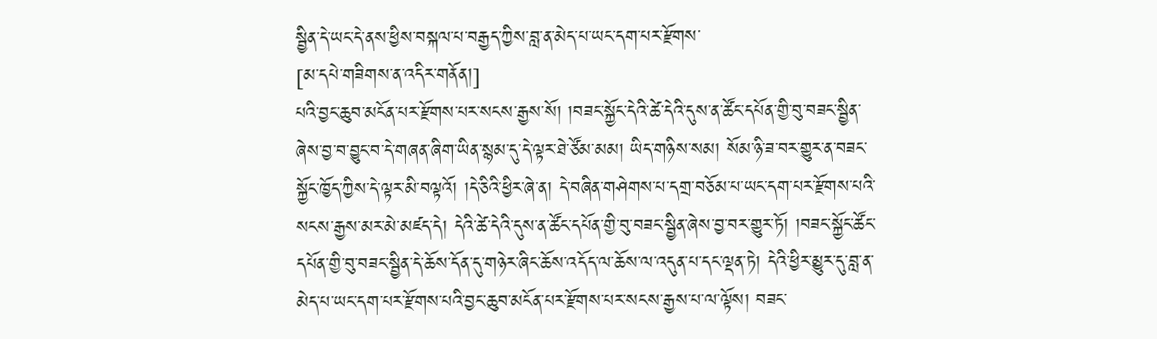སྦྱིན་དེ་ཡང་དེ་ནས་ཕྱིས་བསྐལ་པ་བརྒྱད་ཀྱིས་བླ་ན་མེད་པ་ཡང་དག་པར་རྫོགས་
[མ་དཔེ་གཟིགས་ན་འདིར་གནོན།]
པའི་བྱང་ཆུབ་མངོན་པར་རྫོགས་པར་སངས་རྒྱས་སོ། །བཟང་སྐྱོང་དེའི་ཚེ་དེའི་དུས་ན་ཚོང་དཔོན་གྱི་བུ་བཟང་སྦྱིན་ཞེས་བྱ་བ་བྱུང་བ་དེ་གཞན་ཞིག་ཡིན་སྙམ་དུ་དེ་ལྟར་ཐེ་ཙོམ་མམ། ཡིད་གཉིས་སམ། སོམ་ཉི་ཟ་བར་གྱུར་ན་བཟང་སྐྱོང་ཁྱོད་ཀྱིས་དེ་ལྟར་མི་བལྟའོ། །དེ་ཅིའི་ཕྱིར་ཞེ་ན། དེ་བཞིན་གཤེགས་པ་དགྲ་བཅོམ་པ་ཡང་དག་པར་རྫོགས་པའི་སངས་རྒྱས་མར་མེ་མཛད་དེ། དེའི་ཚེ་དེའི་དུས་ན་ཚོང་དཔོན་གྱི་བུ་བཟང་སྦྱིན་ཞེས་བྱ་བར་གྱུར་ཏོ། །བཟང་སྐྱོང་ཚོང་དཔོན་གྱི་བུ་བཟང་སྦྱིན་དེ་ཆོས་དོན་དུ་གཉེར་ཞིང་ཆོས་འདོད་ལ་ཆོས་ལ་འདུན་པ་དང་ལྡན་ཏེ། དེའི་ཕྱིར་མྱུར་དུ་བླ་ན་མེད་པ་ཡང་དག་པར་རྫོགས་པའི་བྱང་ཆུབ་མངོན་པར་རྫོགས་པར་སངས་རྒྱས་པ་ལ་ལྟོས། བཟང་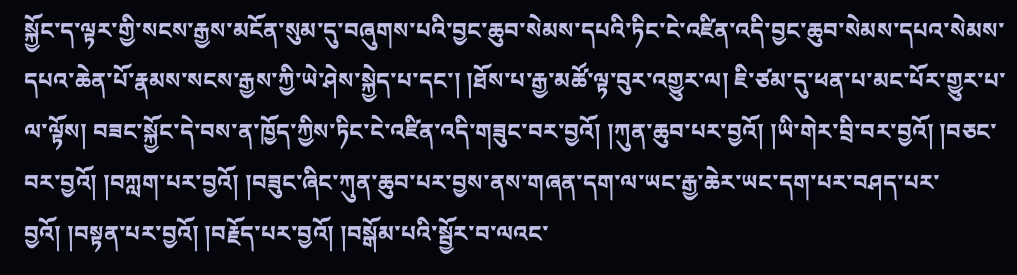སྐྱོང་ད་ལྟར་གྱི་སངས་རྒྱས་མངོན་སུམ་དུ་བཞུགས་པའི་བྱང་ཆུབ་སེམས་དཔའི་ཏིང་ངེ་འཛིན་འདི་བྱང་ཆུབ་སེམས་དཔའ་སེམས་དཔའ་ཆེན་པོ་རྣམས་སངས་རྒྱས་ཀྱི་ཡེ་ཤེས་སྐྱེད་པ་དང་། །ཐོས་པ་རྒྱ་མཚོ་ལྟ་བུར་འགྱུར་ལ། ཇི་ཙམ་དུ་ཕན་པ་མང་པོར་གྱུར་པ་ལ་ལྟོས། བཟང་སྐྱོང་དེ་བས་ན་ཁྱོད་ཀྱིས་ཏིང་ངེ་འཛིན་འདི་གཟུང་བར་བྱའོ། །ཀུན་ཆུབ་པར་བྱའོ། །ཡི་གེར་བྲི་བར་བྱའོ། །བཅང་བར་བྱའོ། །བཀླག་པར་བྱའོ། །བཟུང་ཞིང་ཀུན་ཆུབ་པར་བྱས་ནས་གཞན་དག་ལ་ཡང་རྒྱ་ཆེར་ཡང་དག་པར་བཤད་པར་བྱའོ། །བསྟན་པར་བྱའོ། །བརྗོད་པར་བྱའོ། །བསྒོམ་པའི་སྦྱོར་བ་ལའང་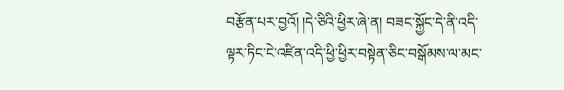བརྩོན་པར་བྱའོ། །དེ་ཅིའི་ཕྱིར་ཞེ་ན། བཟང་སྐྱོང་དེ་ནི་འདི་ལྟར་ཏིང་ངེ་འཛིན་འདི་ཕྱི་ཕྱིར་བསྟེན་ཅིང་བསྒོམས་ལ་མང་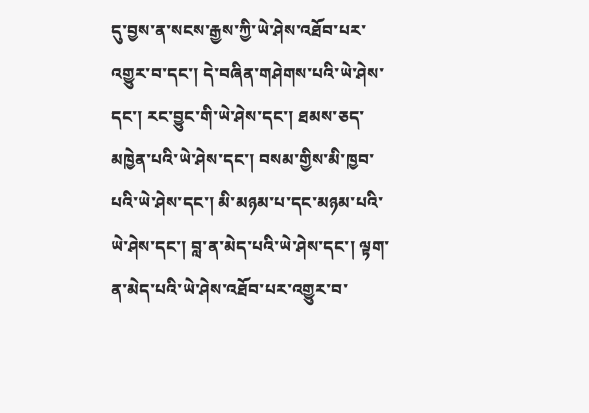དུ་བྱས་ན་སངས་རྒྱས་ཀྱི་ཡེ་ཤེས་འཐོབ་པར་འགྱུར་བ་དང་། དེ་བཞིན་གཤེགས་པའི་ཡེ་ཤེས་དང་། རང་བྱུང་གི་ཡེ་ཤེས་དང་། ཐམས་ཅད་མཁྱེན་པའི་ཡེ་ཤེས་དང་། བསམ་གྱིས་མི་ཁྱབ་པའི་ཡེ་ཤེས་དང་། མི་མཉམ་པ་དང་མཉམ་པའི་ཡེ་ཤེས་དང་། བླ་ན་མེད་པའི་ཡེ་ཤེས་དང་། ལྟག་ན་མེད་པའི་ཡེ་ཤེས་འཐོབ་པར་འགྱུར་བ་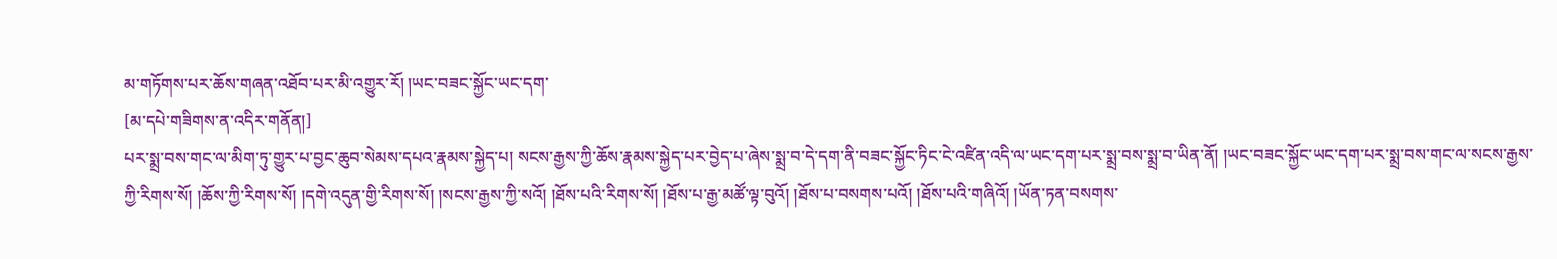མ་གཏོགས་པར་ཆོས་གཞན་འཐོབ་པར་མི་འགྱུར་རོ། །ཡང་བཟང་སྐྱོང་ཡང་དག་
[མ་དཔེ་གཟིགས་ན་འདིར་གནོན།]
པར་སྨྲ་བས་གང་ལ་མིག་ཏུ་གྱུར་པ་བྱང་ཆུབ་སེམས་དཔའ་རྣམས་སྐྱེད་པ། སངས་རྒྱས་ཀྱི་ཆོས་རྣམས་སྐྱེད་པར་བྱེད་པ་ཞེས་སྨྲ་བ་དེ་དག་ནི་བཟང་སྐྱོང་ཏིང་ངེ་འཛིན་འདི་ལ་ཡང་དག་པར་སྨྲ་བས་སྨྲ་བ་ཡིན་ནོ། །ཡང་བཟང་སྐྱོང་ཡང་དག་པར་སྨྲ་བས་གང་ལ་སངས་རྒྱས་ཀྱི་རིགས་སོ། །ཆོས་ཀྱི་རིགས་སོ། །དགེ་འདུན་གྱི་རིགས་སོ། །སངས་རྒྱས་ཀྱི་སའོ། །ཐོས་པའི་རིགས་སོ། །ཐོས་པ་རྒྱ་མཚོ་ལྟ་བུའོ། །ཐོས་པ་བསགས་པའོ། །ཐོས་པའི་གཞིའོ། །ཡོན་ཏན་བསགས་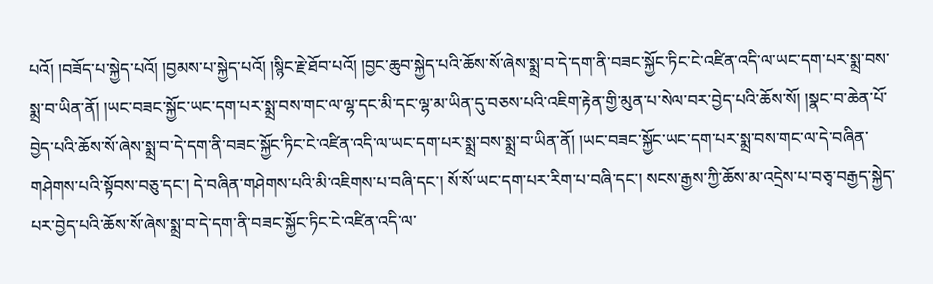པའོ། །བཟོད་པ་སྐྱེད་པའོ། །བྱམས་པ་སྐྱེད་པའོ། །སྙིང་རྗེ་ཐོབ་པའོ། །བྱང་ཆུབ་སྐྱེད་པའི་ཆོས་སོ་ཞེས་སྨྲ་བ་དེ་དག་ནི་བཟང་སྐྱོང་ཏིང་ངེ་འཛིན་འདི་ལ་ཡང་དག་པར་སྨྲ་བས་སྨྲ་བ་ཡིན་ནོ། །ཡང་བཟང་སྐྱོང་ཡང་དག་པར་སྨྲ་བས་གང་ལ་ལྷ་དང་མི་དང་ལྷ་མ་ཡིན་དུ་བཅས་པའི་འཇིག་རྟེན་གྱི་མུན་པ་སེལ་བར་བྱེད་པའི་ཆོས་སོ། །སྣང་བ་ཆེན་པོ་བྱེད་པའི་ཆོས་སོ་ཞེས་སྨྲ་བ་དེ་དག་ནི་བཟང་སྐྱོང་ཏིང་ངེ་འཛིན་འདི་ལ་ཡང་དག་པར་སྨྲ་བས་སྨྲ་བ་ཡིན་ནོ། །ཡང་བཟང་སྐྱོང་ཡང་དག་པར་སྨྲ་བས་གང་ལ་དེ་བཞིན་གཤེགས་པའི་སྟོབས་བཅུ་དང་། དེ་བཞིན་གཤེགས་པའི་མི་འཇིགས་པ་བཞི་དང་། སོ་སོ་ཡང་དག་པར་རིག་པ་བཞི་དང་། སངས་རྒྱས་ཀྱི་ཆོས་མ་འདྲེས་པ་བཅྭ་བརྒྱད་སྐྱེད་པར་བྱེད་པའི་ཆོས་སོ་ཞེས་སྨྲ་བ་དེ་དག་ནི་བཟང་སྐྱོང་ཏིང་ངེ་འཛིན་འདི་ལ་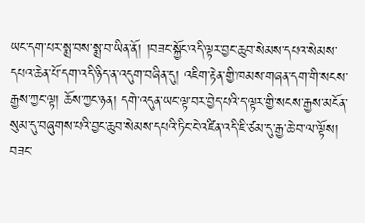ཡང་དག་པར་སྨྲ་བས་སྨྲ་བ་ཡིན་ནོ། །བཟང་སྐྱོང་འདི་ལྟར་བྱང་ཆུབ་སེམས་དཔའ་སེམས་དཔའ་ཆེན་པོ་དག་འདི་ཉིད་ན་འདུག་བཞིན་དུ། འཇིག་རྟེན་གྱི་ཁམས་གཞན་དག་གི་སངས་རྒྱས་ཀྱང་ལྟ། ཆོས་ཀྱང་ཉན། དགེ་འདུན་ཡང་ལྟ་བར་བྱེད་པའི་ད་ལྟར་གྱི་སངས་རྒྱས་མངོན་སུམ་དུ་བཞུགས་པའི་བྱང་ཆུབ་སེམས་དཔའི་ཏིང་ངེ་འཛིན་འདི་ཇི་ཙམ་དུ་རྒྱ་ཆེ་བ་ལ་ལྟོས། བཟང་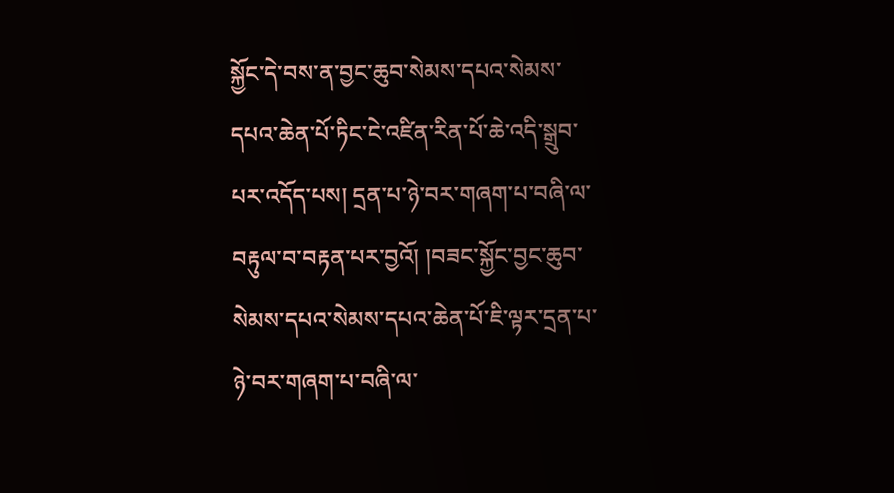སྐྱོང་དེ་བས་ན་བྱང་ཆུབ་སེམས་དཔའ་སེམས་དཔའ་ཆེན་པོ་ཏིང་ངེ་འཛིན་རིན་པོ་ཆེ་འདི་སྒྲུབ་པར་འདོད་པས། དྲན་པ་ཉེ་བར་གཞག་པ་བཞི་ལ་བརྟུལ་བ་བརྟན་པར་བྱའོ། །བཟང་སྐྱོང་བྱང་ཆུབ་སེམས་དཔའ་སེམས་དཔའ་ཆེན་པོ་ཇི་ལྟར་དྲན་པ་ཉེ་བར་གཞག་པ་བཞི་ལ་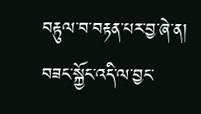བརྟུལ་བ་བརྟན་པར་བྱ་ཞེ་ན། བཟང་སྐྱོང་འདི་ལ་བྱང་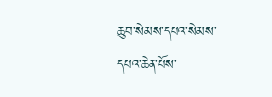ཆུབ་སེམས་དཔའ་སེམས་དཔའ་ཆེན་པོས་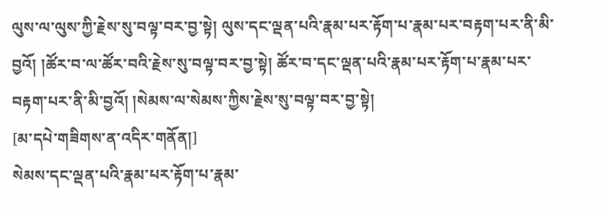ལུས་ལ་ལུས་ཀྱི་རྗེས་སུ་བལྟ་བར་བྱ་སྟེ། ལུས་དང་ལྡན་པའི་རྣམ་པར་རྟོག་པ་རྣམ་པར་བརྟག་པར་ནི་མི་བྱའོ། །ཚོར་བ་ལ་ཚོར་བའི་རྗེས་སུ་བལྟ་བར་བྱ་སྟེ། ཚོར་བ་དང་ལྡན་པའི་རྣམ་པར་རྟོག་པ་རྣམ་པར་བརྟག་པར་ནི་མི་བྱའོ། །སེམས་ལ་སེམས་ཀྱིས་རྗེས་སུ་བལྟ་བར་བྱ་སྟེ།
[མ་དཔེ་གཟིགས་ན་འདིར་གནོན།]
སེམས་དང་ལྡན་པའི་རྣམ་པར་རྟོག་པ་རྣམ་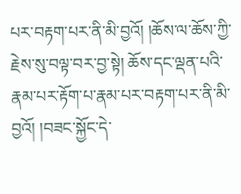པར་བརྟག་པར་ནི་མི་བྱའོ། །ཆོས་ལ་ཆོས་ཀྱི་རྗེས་སུ་བལྟ་བར་བྱ་སྟེ། ཆོས་དང་ལྡན་པའི་རྣམ་པར་རྟོག་པ་རྣམ་པར་བརྟག་པར་ནི་མི་བྱའོ། །བཟང་སྐྱོང་དེ་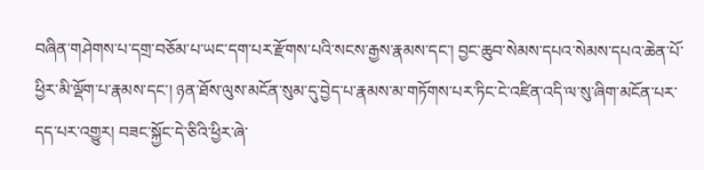བཞིན་གཤེགས་པ་དགྲ་བཅོམ་པ་ཡང་དག་པར་རྫོགས་པའི་སངས་རྒྱས་རྣམས་དང་། བྱང་ཆུབ་སེམས་དཔའ་སེམས་དཔའ་ཆེན་པོ་ཕྱིར་མི་ལྡོག་པ་རྣམས་དང་། ཉན་ཐོས་ལུས་མངོན་སུམ་དུ་བྱེད་པ་རྣམས་མ་གཏོགས་པར་ཏིང་ངེ་འཛིན་འདི་ལ་སུ་ཞིག་མངོན་པར་དད་པར་འགྱུར། བཟང་སྐྱོང་དེ་ཅིའི་ཕྱིར་ཞེ་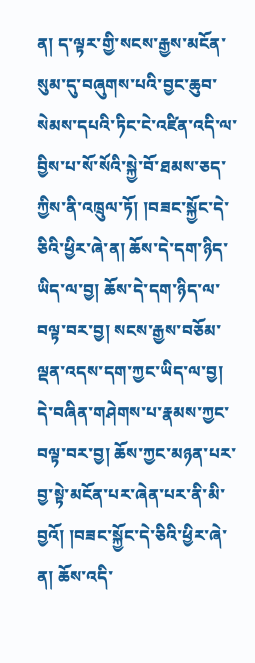ན། ད་ལྟར་གྱི་སངས་རྒྱས་མངོན་སུམ་དུ་བཞུགས་པའི་བྱང་ཆུབ་སེམས་དཔའི་ཏིང་ངེ་འཛིན་འདི་ལ་བྱིས་པ་སོ་སོའི་སྐྱེ་བོ་ཐམས་ཅད་ཀྱིས་ནི་འཁྲུལ་ཏོ། །བཟང་སྐྱོང་དེ་ཅིའི་ཕྱིར་ཞེ་ན། ཆོས་དེ་དག་ཉིད་ཡིད་ལ་བྱ། ཆོས་དེ་དག་ཉིད་ལ་བལྟ་བར་བྱ། སངས་རྒྱས་བཅོམ་ལྡན་འདས་དག་ཀྱང་ཡིད་ལ་བྱ། དེ་བཞིན་གཤེགས་པ་རྣམས་ཀྱང་བལྟ་བར་བྱ། ཆོས་ཀྱང་མཉན་པར་བྱ་སྟེ་མངོན་པར་ཞེན་པར་ནི་མི་བྱའོ། །བཟང་སྐྱོང་དེ་ཅིའི་ཕྱིར་ཞེ་ན། ཆོས་འདི་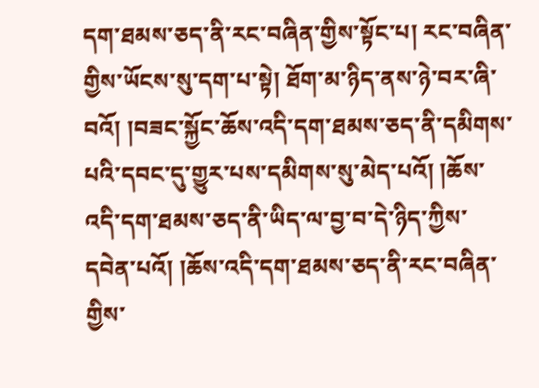དག་ཐམས་ཅད་ནི་རང་བཞིན་གྱིས་སྟོང་པ། རང་བཞིན་གྱིས་ཡོངས་སུ་དག་པ་སྟེ། ཐོག་མ་ཉིད་ནས་ཉེ་བར་ཞི་བའོ། །བཟང་སྐྱོང་ཆོས་འདི་དག་ཐམས་ཅད་ནི་དམིགས་པའི་དབང་དུ་གྱུར་པས་དམིགས་སུ་མེད་པའོ། །ཆོས་འདི་དག་ཐམས་ཅད་ནི་ཡིད་ལ་བྱ་བ་དེ་ཉིད་ཀྱིས་དབེན་པའོ། །ཆོས་འདི་དག་ཐམས་ཅད་ནི་རང་བཞིན་གྱིས་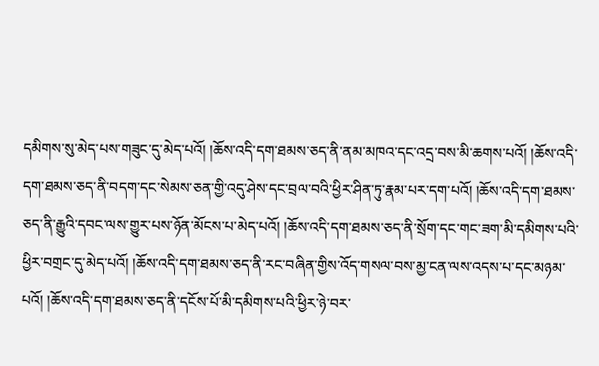དམིགས་སུ་མེད་པས་གཟུང་དུ་མེད་པའོ། །ཆོས་འདི་དག་ཐམས་ཅད་ནི་ནམ་མཁའ་དང་འདྲ་བས་མི་ཆགས་པའོ། །ཆོས་འདི་དག་ཐམས་ཅད་ནི་བདག་དང་སེམས་ཅན་གྱི་འདུ་ཤེས་དང་བྲལ་བའི་ཕྱིར་ཤིན་ཏུ་རྣམ་པར་དག་པའོ། །ཆོས་འདི་དག་ཐམས་ཅད་ནི་རྒྱུའི་དབང་ལས་གྱུར་པས་ཉོན་མོངས་པ་མེད་པའོ། །ཆོས་འདི་དག་ཐམས་ཅད་ནི་སྲོག་དང་གང་ཟག་མི་དམིགས་པའི་ཕྱིར་བགྲང་དུ་མེད་པའོ། །ཆོས་འདི་དག་ཐམས་ཅད་ནི་རང་བཞིན་གྱིས་འོད་གསལ་བས་མྱ་ངན་ལས་འདས་པ་དང་མཉམ་པའོ། །ཆོས་འདི་དག་ཐམས་ཅད་ནི་དངོས་པོ་མི་དམིགས་པའི་ཕྱིར་ཉེ་བར་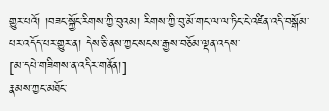གྱུར་པའོ། །བཟང་སྐྱོང་རིགས་ཀྱི་བུའམ། རིགས་ཀྱི་བུ་མོ་གང་ལ་ལ་ཏིང་ངེ་འཛིན་འདི་བསྒོམ་པར་འདོད་པར་གྱུར་ན། དེས་ཅི་ནས་ཀྱང་སངས་རྒྱས་བཅོམ་ལྡན་འདས་
[མ་དཔེ་གཟིགས་ན་འདིར་གནོན།]
རྣམས་ཀྱང་མཐོང་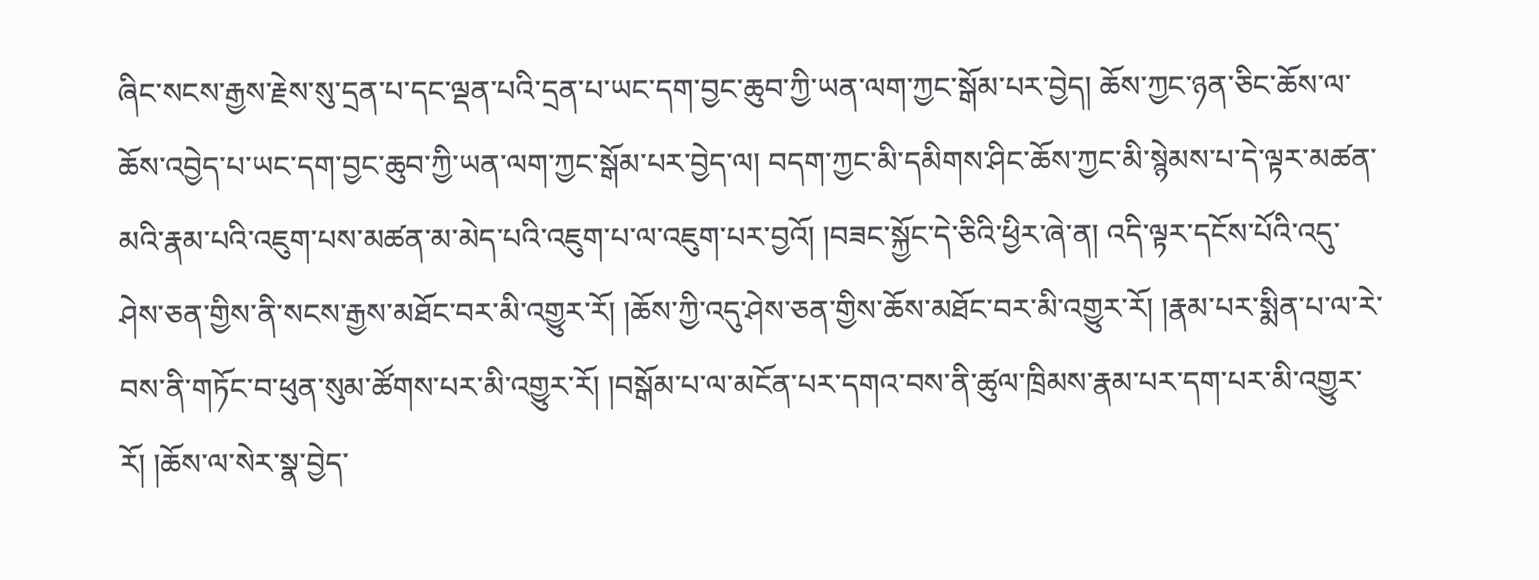ཞིང་སངས་རྒྱས་རྗེས་སུ་དྲན་པ་དང་ལྡན་པའི་དྲན་པ་ཡང་དག་བྱང་ཆུབ་ཀྱི་ཡན་ལག་ཀྱང་སྒོམ་པར་བྱེད། ཆོས་ཀྱང་ཉན་ཅིང་ཆོས་ལ་ཆོས་འབྱེད་པ་ཡང་དག་བྱང་ཆུབ་ཀྱི་ཡན་ལག་ཀྱང་སྒོམ་པར་བྱེད་ལ། བདག་ཀྱང་མི་དམིགས་ཤིང་ཆོས་ཀྱང་མི་སྙེམས་པ་དེ་ལྟར་མཚན་མའི་རྣམ་པའི་འཇུག་པས་མཚན་མ་མེད་པའི་འཇུག་པ་ལ་འཇུག་པར་བྱའོ། །བཟང་སྐྱོང་དེ་ཅིའི་ཕྱིར་ཞེ་ན། འདི་ལྟར་དངོས་པོའི་འདུ་ཤེས་ཅན་གྱིས་ནི་སངས་རྒྱས་མཐོང་བར་མི་འགྱུར་རོ། །ཆོས་ཀྱི་འདུ་ཤེས་ཅན་གྱིས་ཆོས་མཐོང་བར་མི་འགྱུར་རོ། །རྣམ་པར་སྨིན་པ་ལ་རེ་བས་ནི་གཏོང་བ་ཕུན་སུམ་ཚོགས་པར་མི་འགྱུར་རོ། །བསྒོམ་པ་ལ་མངོན་པར་དགའ་བས་ནི་ཚུལ་ཁྲིམས་རྣམ་པར་དག་པར་མི་འགྱུར་རོ། །ཆོས་ལ་སེར་སྣ་བྱེད་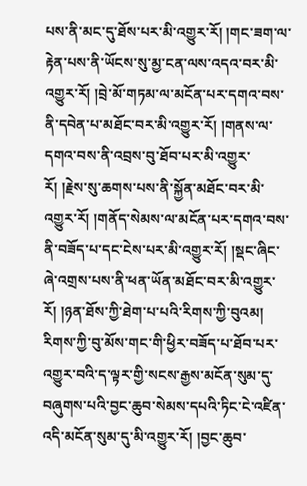པས་ནི་མང་དུ་ཐོས་པར་མི་འགྱུར་རོ། །གང་ཟག་ལ་རྟེན་པས་ནི་ཡོངས་སུ་མྱ་ངན་ལས་འདའ་བར་མི་འགྱུར་རོ། །བྲེ་མོ་གཏམ་ལ་མངོན་པར་དགའ་བས་ནི་དབེན་པ་མཐོང་བར་མི་འགྱུར་རོ། །གནས་ལ་དགའ་བས་ནི་འབྲས་བུ་ཐོབ་པར་མི་འགྱུར་རོ། །རྗེས་སུ་ཆགས་པས་ནི་སྐྱོན་མཐོང་བར་མི་འགྱུར་རོ། །གནོད་སེམས་ལ་མངོན་པར་དགའ་བས་ནི་བཟོད་པ་དང་ངེས་པར་མི་འགྱུར་རོ། །སྡང་ཞིང་ཞེ་འགྲས་པས་ནི་ཕན་ཡོན་མཐོང་བར་མི་འགྱུར་རོ། །ཉན་ཐོས་ཀྱི་ཐེག་པ་པའི་རིགས་ཀྱི་བུའམ། རིགས་ཀྱི་བུ་མོས་གང་གི་ཕྱིར་བཟོད་པ་ཐོབ་པར་འགྱུར་བའི་ད་ལྟར་གྱི་སངས་རྒྱས་མངོན་སུམ་དུ་བཞུགས་པའི་བྱང་ཆུབ་སེམས་དཔའི་ཏིང་ངེ་འཛིན་འདི་མངོན་སུམ་དུ་མི་འགྱུར་རོ། །བྱང་ཆུབ་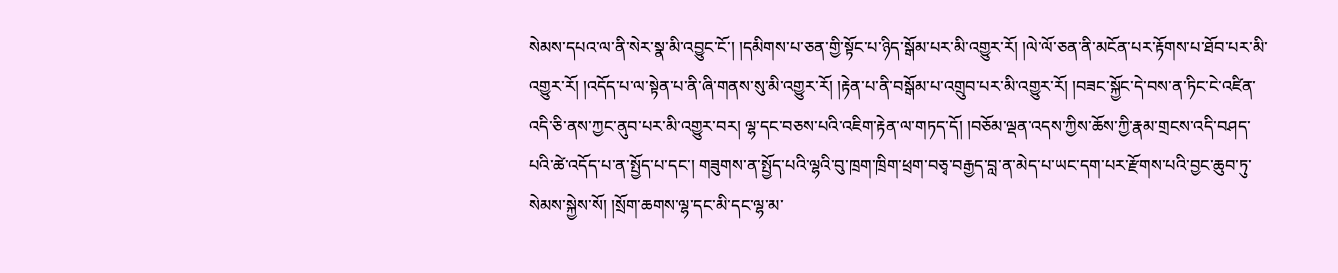སེམས་དཔའ་ལ་ནི་སེར་སྣ་མི་འབྱུང་ངོ་། །དམིགས་པ་ཅན་གྱི་སྟོང་པ་ཉིད་སྒོམ་པར་མི་འགྱུར་རོ། །ལེ་ལོ་ཅན་ནི་མངོན་པར་རྟོགས་པ་ཐོབ་པར་མི་འགྱུར་རོ། །འདོད་པ་ལ་སྟེན་པ་ནི་ཞི་གནས་སུ་མི་འགྱུར་རོ། །རྟེན་པ་ནི་བསྒོམ་པ་འགྲུབ་པར་མི་འགྱུར་རོ། །བཟང་སྐྱོང་དེ་བས་ན་ཏིང་ངེ་འཛིན་འདི་ཅི་ནས་ཀྱང་ནུབ་པར་མི་འགྱུར་བར། ལྷ་དང་བཅས་པའི་འཇིག་རྟེན་ལ་གཏད་དོ། །བཅོམ་ལྡན་འདས་ཀྱིས་ཆོས་ཀྱི་རྣམ་གྲངས་འདི་བཤད་པའི་ཚེ་འདོད་པ་ན་སྤྱོད་པ་དང་། གཟུགས་ན་སྤྱོད་པའི་ལྷའི་བུ་ཁྲག་ཁྲིག་ཕྲག་བཅྭ་བརྒྱད་བླ་ན་མེད་པ་ཡང་དག་པར་རྫོགས་པའི་བྱང་ཆུབ་ཏུ་སེམས་སྐྱེས་སོ། །སྲོག་ཆགས་ལྷ་དང་མི་དང་ལྷ་མ་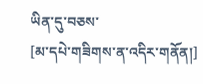ཡིན་དུ་བཅས་
[མ་དཔེ་གཟིགས་ན་འདིར་གནོན།]